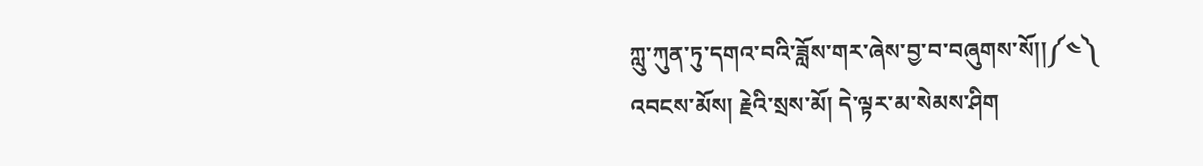ཀླུ་ཀུན་ཏུ་དགའ་བའི་ཟློས་གར་ཞེས་བྱ་བ་བཞུགས་སོ།།༼༤༽
འབངས་མོས། རྗེའི་སྲས་མོ། དེ་ལྟར་མ་སེམས་ཤིག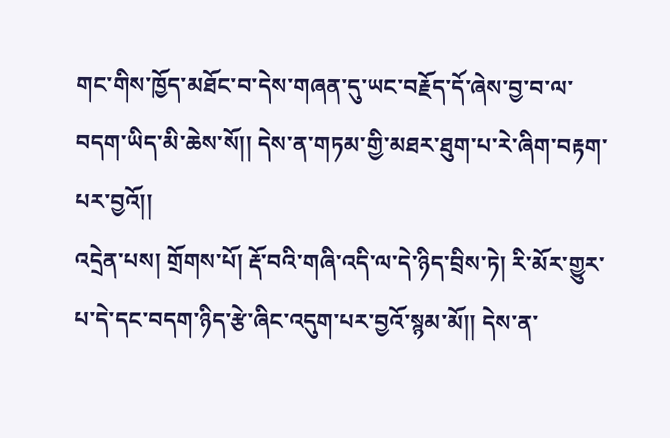གང་གིས་ཁྱོད་མཐོང་བ་དེས་གཞན་དུ་ཡང་བརྗོད་དོ་ཞེས་བྱ་བ་ལ་བདག་ཡིད་མི་ཆེས་སོ།། དེས་ན་གཏམ་གྱི་མཐར་ཐུག་པ་རེ་ཞིག་བརྟག་པར་བྱའོ།།
འདྲེན་པས། གྲོགས་པོ། རྡོ་བའི་གཞི་འདི་ལ་དེ་ཉིད་བྲིས་ཏེ། རི་མོར་གྱུར་པ་དེ་དང་བདག་ཉིད་རྩེ་ཞིང་འདུག་པར་བྱའོ་སྙམ་མོ།། དེས་ན་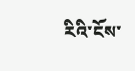རིའི་ངོས་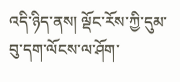འདི་ཉིད་ནས། ལྡོང་རོས་ཀྱི་དུམ་བུ་དག་ལོངས་ལ་ཤོག་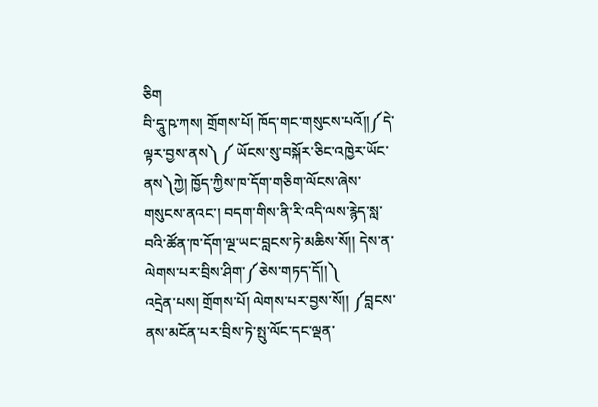ཅིག
བི་དཱུ་ཥ་ཀས། གྲོགས་པོ། ཁོད་གང་གསུངས་པའོ།།༼དེ་ལྟར་བྱས་ནས༽ ༼ ཡོངས་སུ་བསྐོར་ཅིང་འཁྱེར་ཡོང་ནས༽ཀྱེ། ཁྱོད་ཀྱིས་ཁ་དོག་གཅིག་ལོངས་ཞེས་གསུངས་ནའང་། བདག་གིས་ནི་རི་འདི་ལས་རྙེད་སླ་བའི་ཚོན་ཁ་དོག་ལྔ་ཡང་བླངས་ཏེ་མཆིས་སོ།། དེས་ན་ལེགས་པར་བྲིས་ཤིག་༼ཅེས་གཏད་དོ།།༽
འདྲེན་པས། གྲོགས་པོ། ལེགས་པར་བྱས་སོ།། ༼བླངས་ནས་མངོན་པར་བྲིས་ཏེ་སྤུ་ལོང་དང་ལྡན་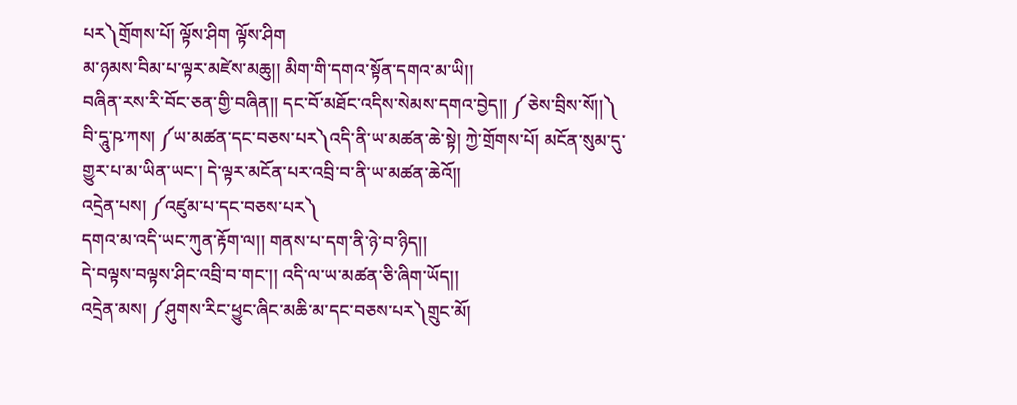པར༽གྲོགས་པོ། ལྟོས་ཤིག ལྟོས་ཤིག
མ་ཉམས་བིམ་པ་ལྟར་མཛེས་མཆུ།། མིག་གི་དགའ་སྟོན་དགའ་མ་ཡི།།
བཞིན་རས་རི་བོང་ཅན་གྱི་བཞིན།། དང་བོ་མཐོང་འདིས་སེམས་དགའ་བྱེད།། ༼ཅེས་བྲིས་སོ།།༽
བི་དཱུ་ཥ་ཀས། ༼ཡ་མཚན་དང་བཅས་པར༽འདི་ནི་ཡ་མཚན་ཆེ་སྟེ། ཀྱེ་གྲོགས་པོ། མངོན་སུམ་དུ་གྱུར་པ་མ་ཡིན་ཡང་། དེ་ལྟར་མངོན་པར་འབྲི་བ་ནི་ཡ་མཚན་ཆེའོ།།
འདྲེན་པས། ༼འཛུམ་པ་དང་བཅས་པར༽
དགའ་མ་འདི་ཡང་ཀུན་རྟོག་ལ།། གནས་པ་དག་ནི་ཉེ་བ་ཉིད།།
དེ་བལྟས་བལྟས་ཤིང་འབྲི་བ་གང་།། འདི་ལ་ཡ་མཚན་ཅི་ཞིག་ཡོད།།
འདྲེན་མས། ༼ཤུགས་རིང་ཕྱུང་ཞིང་མཆི་མ་དང་བཅས་པར༽གྲུང་མོ།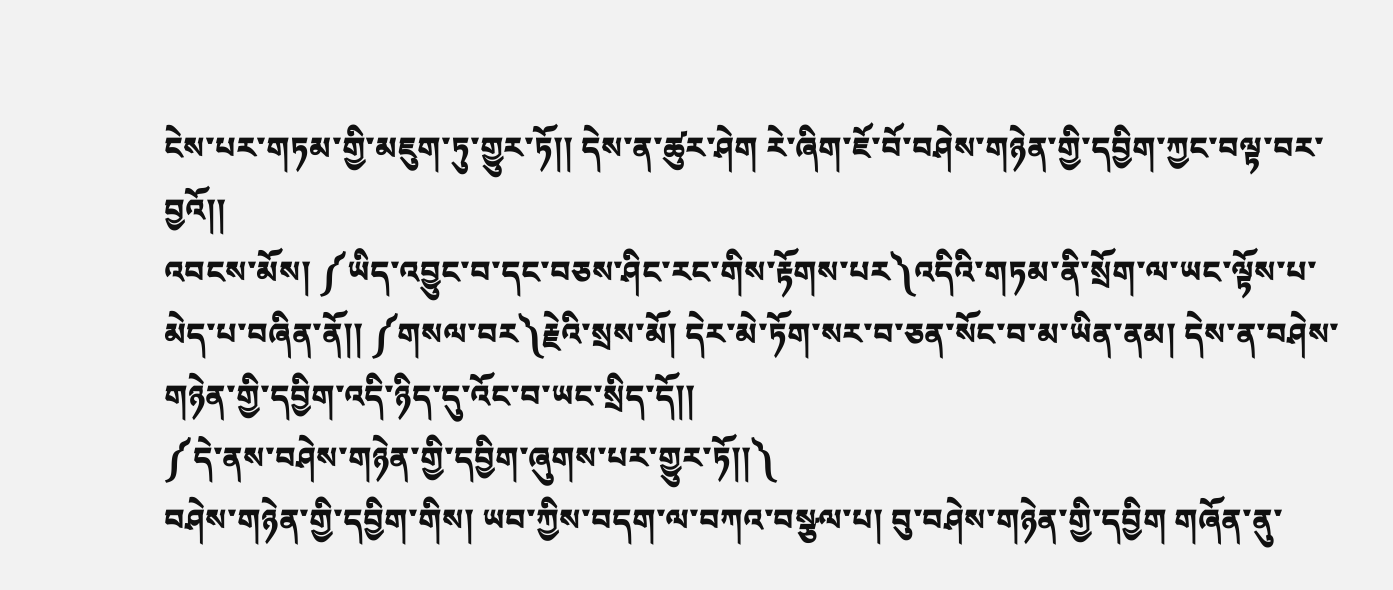ངེས་པར་གཏམ་གྱི་མཇུག་ཏུ་གྱུར་ཏོ།། དེས་ན་ཚུར་ཤེག རེ་ཞིག་ཇོ་བོ་བཤེས་གཉེན་གྱི་དབྱིག་ཀྱང་བལྟ་བར་བྱའོ།།
འབངས་མོས། ༼ཡིད་འབྱུང་བ་དང་བཅས་ཤིང་རང་གིས་རྟོགས་པར༽འདིའི་གཏམ་ནི་སྲོག་ལ་ཡང་ལྟོས་པ་མེད་པ་བཞིན་ནོ།། ༼གསལ་བར༽རྗེའི་སྲས་མོ། དེར་མེ་ཏོག་སར་བ་ཅན་སོང་བ་མ་ཡིན་ནམ། དེས་ན་བཤེས་གཉེན་གྱི་དབྱིག་འདི་ཉིད་དུ་འོང་བ་ཡང་སྲིད་དོ།།
༼དེ་ནས་བཤེས་གཉེན་གྱི་དབྱིག་ཞུགས་པར་གྱུར་ཏོ།།༽
བཤེས་གཉེན་གྱི་དབྱིག་གིས། ཡབ་ཀྱིས་བདག་ལ་བཀའ་བསྩལ་པ། བུ་བཤེས་གཉེན་གྱི་དབྱིག གཞོན་ནུ་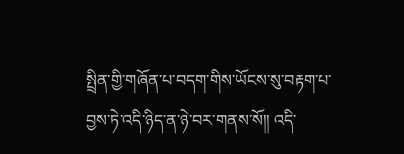སྤྲིན་གྱི་གཞོན་པ་བདག་གིས་ཡོངས་སུ་བརྟག་པ་བྱས་ཏེ་འདི་ཉིད་ན་ཉེ་བར་གནས་སོ།། འདི་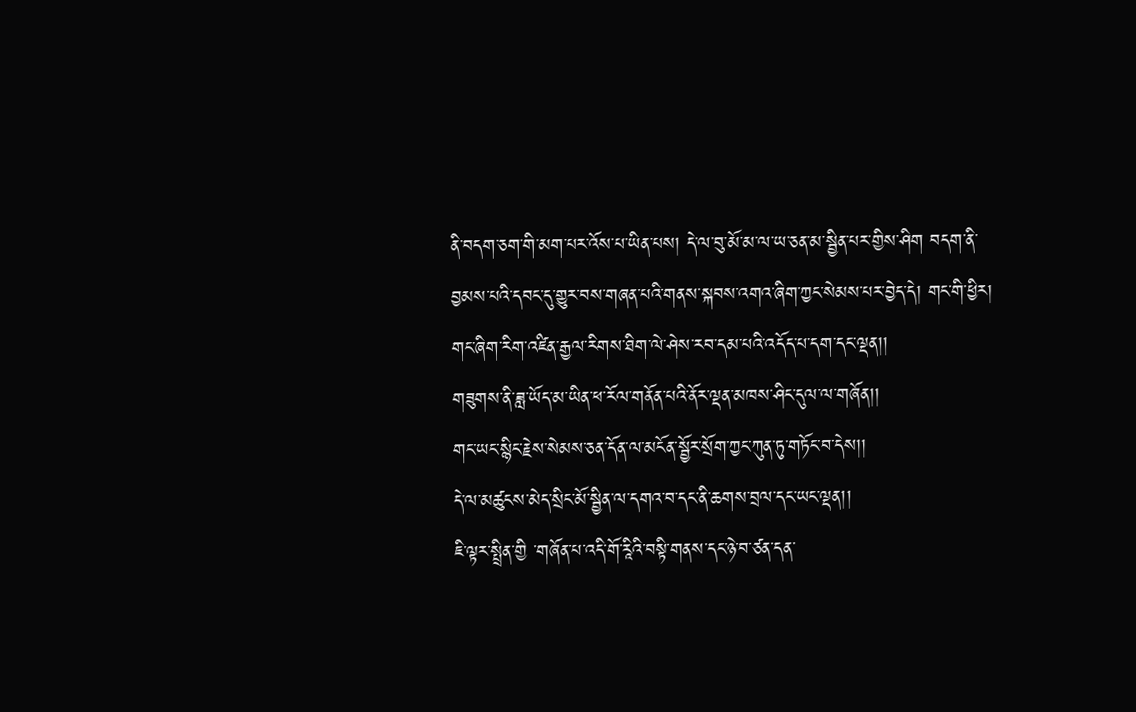ནི་བདག་ཅག་གི་མག་པར་འོས་པ་ཡིན་པས། དེ་ལ་བུ་མོ་མ་ལ་ཡ་ཅན་མ་སྦྱིན་པར་གྱིས་ཤིག བདག་ནི་བྱམས་པའི་དབང་དུ་གྱུར་བས་གཞན་པའི་གནས་སྐབས་འགའ་ཞིག་ཀྱང་སེམས་པར་བྱེད་དེ། གང་གི་ཕྱིར།
གང་ཞིག་རིག་འཛིན་རྒྱལ་རིགས་ཐིག་ལེ་ཤེས་རབ་དམ་པའི་འདོད་པ་དག་དང་ལྡན།།
གཟུགས་ནི་ཟླ་ཡོད་མ་ཡིན་ཕ་རོལ་གནོན་པའི་ནོར་ལྡན་མཁས་ཤིང་དུལ་ལ་གཞོན།།
གང་ཡང་སྙིང་རྗེས་སེམས་ཅན་དོན་ལ་མངོན་སྦྱོར་སྲོག་ཀྱང་ཀུན་ཏུ་གཏོང་བ་དེས།།
དེ་ལ་མཚུངས་མེད་སྲིང་མོ་སྦྱིན་ལ་དགའ་བ་དང་ནི་ཆགས་བྲལ་དང་ཡང་ལྡན།།
ཇི་ལྟར་སྤྲིན་གྱི ་གཞོན་པ་འདི་གོ་རཱིའི་བསྟི་གནས་དང་ཉེ་བ་ཙན་དན་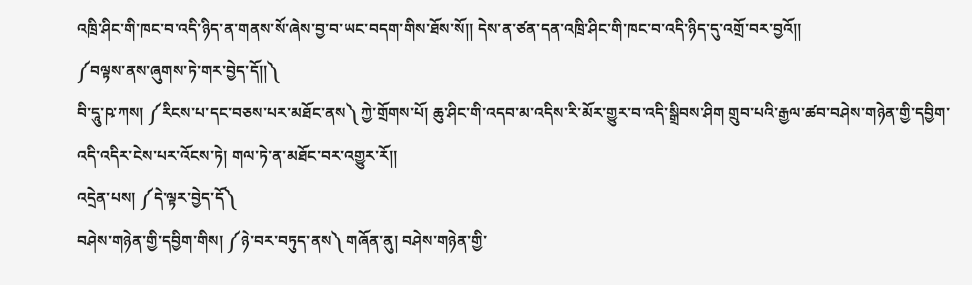འཁྲི་ཤིང་གི་ཁང་བ་འདི་ཉིད་ན་གནས་སོ་ཞེས་བྱ་བ་ཡང་བདག་གིས་ཐོས་སོ།། དེས་ན་ཙན་དན་འཁྲི་ཤིང་གི་ཁང་བ་འདི་ཉིད་དུ་འགྲོ་བར་བྱའོ།།
༼བལྟས་ནས་ཞུགས་ཏེ་གར་བྱེད་དོ།།༽
བི་དཱུ་ཥ་ཀས། ༼རིངས་པ་དང་བཅས་པར་མཐོང་ནས༽ ཀྱེ་གྲོགས་པོ། ཆུ་ཤིང་གི་འདབ་མ་འདིས་རི་མོར་གྱུར་བ་འདི་སྒྲིབས་ཤིག གྲུབ་པའི་རྒྱལ་ཚབ་བཤེས་གཉེན་གྱི་དབྱིག་འདི་འདིར་ངེས་པར་འོངས་ཏེ། གལ་ཏེ་ན་མཐོང་བར་འགྱུར་རོ།།
འདྲེན་པས། ༼དེ་ལྟར་བྱེད་དོ༽
བཤེས་གཉེན་གྱི་དབྱིག་གིས། ༼ཉེ་བར་བཏུད་ནས༽ གཞོན་ནུ། བཤེས་གཉེན་གྱི་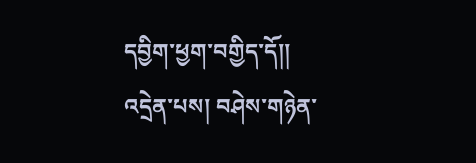དབྱིག་ཕྱག་བགྱིད་དོ།།
འདྲེན་པས། བཤེས་གཉེན་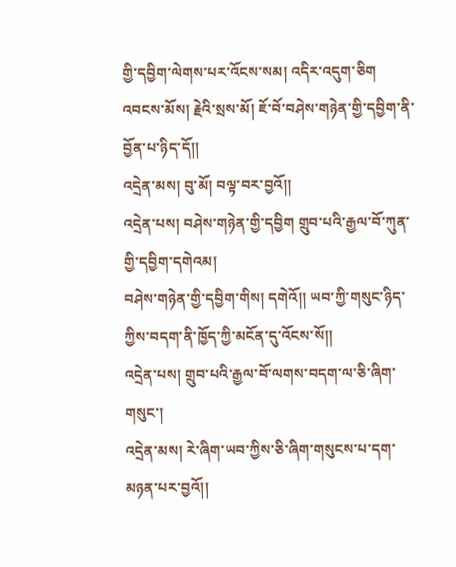གྱི་དབྱིག་ལེགས་པར་འོངས་སམ། འདིར་འདུག་ཅིག
འབངས་མོས། རྗེའི་སྲས་མོ། ཇོ་བོ་བཤེས་གཉེན་གྱི་དབྱིག་ནི་བྱོན་པ་ཉིད་དོ།།
འདྲེན་མས། བུ་མོ། བལྟ་བར་བྱའོ།།
འདྲེན་པས། བཤེས་གཉེན་གྱི་དབྱིག གྲུབ་པའི་རྒྱལ་བོ་ཀུན་གྱི་དབྱིག་དགེའམ།
བཤེས་གཉེན་གྱི་དབྱིག་གིས། དགེའོ།། ཡབ་ཀྱི་གསུང་ཉིད་ཀྱིས་བདག་ནི་ཁྱོད་ཀྱི་མངོན་དུ་འོངས་སོ།།
འདྲེན་པས། གྲུབ་པའི་རྒྱལ་བོ་ལགས་བདག་ལ་ཅི་ཞིག་གསུང་།
འདྲེན་མས། རེ་ཞིག་ཡབ་ཀྱིས་ཅི་ཞིག་གསུངས་པ་དག་མཉན་པར་བྱའོ།།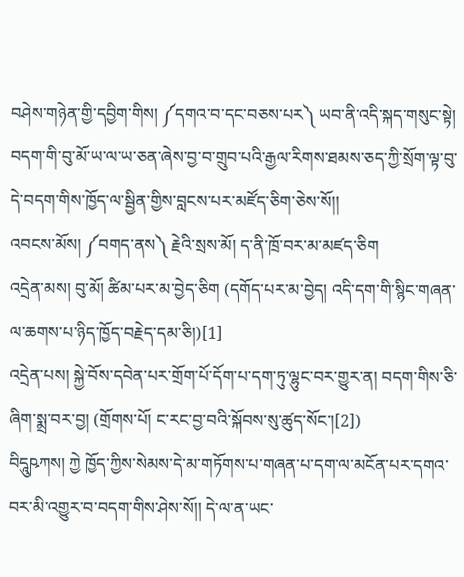བཤེས་གཉེན་གྱི་དབྱིག་གིས། ༼དགའ་བ་དང་བཅས་པར༽ ཡབ་ནི་འདི་སྐད་གསུང་སྟེ། བདག་གི་བུ་མོ་ཡ་ལ་ཡ་ཅན་ཞེས་བྱ་བ་གྲུབ་པའི་རྒྱལ་རིགས་ཐམས་ཅད་ཀྱི་སྲོག་ལྟ་བུ་དེ་བདག་གིས་ཁྱོད་ལ་སྦྱིན་གྱིས་བླངས་པར་མཛོད་ཅིག་ཅེས་སོ།།
འབངས་མོས། ༼བགད་ནས༽ རྗེའི་སྲས་མོ། ད་ནི་ཁྲོ་བར་མ་མཛད་ཅིག
འདྲེན་མས། བུ་མོ། ཚིམ་པར་མ་བྱེད་ཅིག (དགོད་པར་མ་བྱེད། འདི་དག་གི་སྙིང་གཞན་ལ་ཆགས་པ་ཉིད་ཁྱོད་བརྗེད་དམ་ཅི།)[1]
འདྲེན་པས། སྐྱེ་བོས་དབེན་པར་གྲོག་པོ་དོག་པ་དག་ཏུ་ལྷུང་བར་གྱུར་ན། བདག་གིས་ཅི་ཞིག་སྨྲ་བར་བྱ། (གྲོགས་པོ། ང་རང་བྱ་བའི་སྐོབས་སུ་ཚུད་སོང་།[2])
བིདཱུཥཀས། ཀྱེ ཁྱོད་ཀྱིས་སེམས་དེ་མ་གཏོགས་པ་གཞན་པ་དག་ལ་མངོན་པར་དགའ་བར་མི་འགྱུར་བ་བདག་གིས་ཤེས་སོ།། དེ་ལ་ན་ཡང་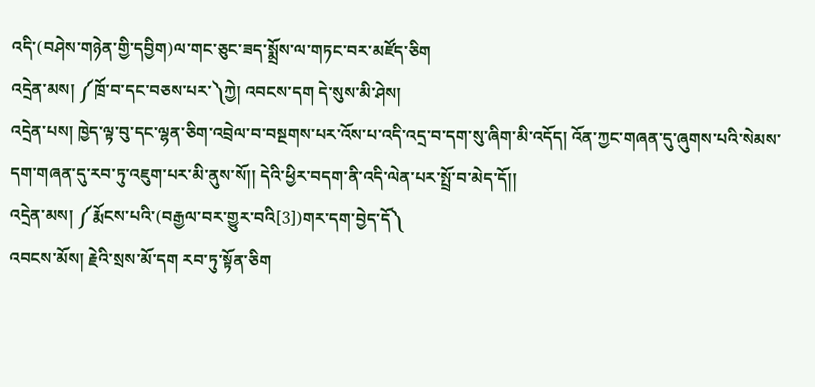འདི་(བཤེས་གཉེན་གྱི་དབྱིག)ལ་གང་ཅུང་ཟད་སྨྲོས་ལ་གཏང་བར་མཛོད་ཅིག
འདྲེན་མས། ༼ཁྲོ་བ་དང་བཅས་པར་༽ཀྱེ། འབངས་དག དེ་སུས་མི་ཤེས།
འདྲེན་པས། ཁྱེད་ལྟ་བུ་དང་ལྷན་ཅིག་འབྲེལ་བ་བསྔགས་པར་འོས་པ་འདི་འདྲ་བ་དག་སུ་ཞིག་མི་འདོད། འོན་ཀྱང་གཞན་དུ་ཞུགས་པའི་སེམས་དག་གཞན་དུ་རབ་ཏུ་འཇུག་པར་མི་ནུས་སོ།། དེའི་ཕྱིར་བདག་ནི་འདི་ལེན་པར་སྤྲོ་བ་མེད་དོ།།
འདྲེན་མས། ༼རྨོངས་པའི་(བརྒྱལ་བར་གྱུར་བའི[3])གར་དག་བྱེད་དོ༽
འབངས་མོས། རྗེའི་སྲས་མོ་དག རབ་ཏུ་སྟོན་ཅིག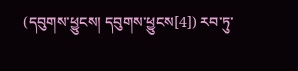(དབུགས་ཕྱུངས། དབུགས་ཕྱུངས[4]) རབ་ཏུ་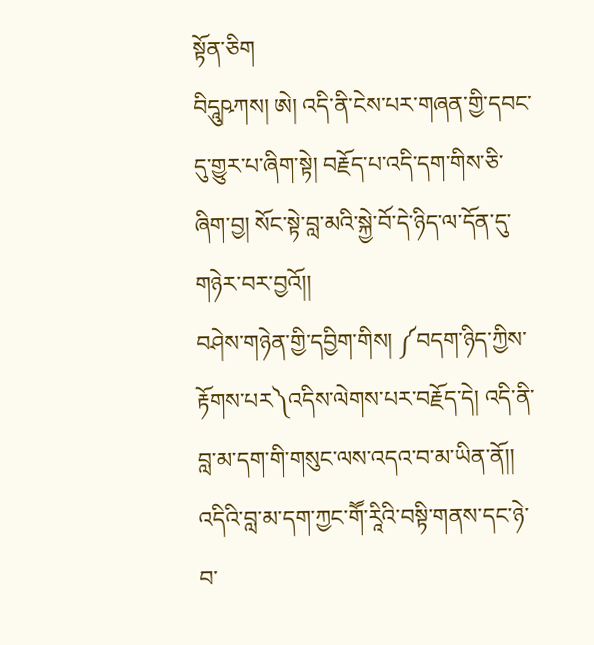སྟོན་ཅིག
བིདཱུཥཀས། ཨེ། འདི་ནི་ངེས་པར་གཞན་གྱི་དབང་དུ་གྱུར་པ་ཞིག་སྟེ། བརྗོད་པ་འདི་དག་གིས་ཅི་ཞིག་བྱ། སོང་སྟེ་བླ་མའི་སྐྱེ་བོ་དེ་ཉིད་ལ་དོན་དུ་གཉེར་བར་བྱའོ།།
བཤེས་གཉེན་གྱི་དབྱིག་གིས། ༼བདག་ཉིད་ཀྱིས་རྟོགས་པར༽འདིས་ལེགས་པར་བརྗོད་དེ། འདི་ནི་
བླ་མ་དག་གི་གསུང་ལས་འདའ་བ་མ་ཡིན་ནོ།། འདིའི་བླ་མ་དག་ཀྱང་གཽ་རཱིའི་བསྟི་གནས་དང་ཉེ་བ་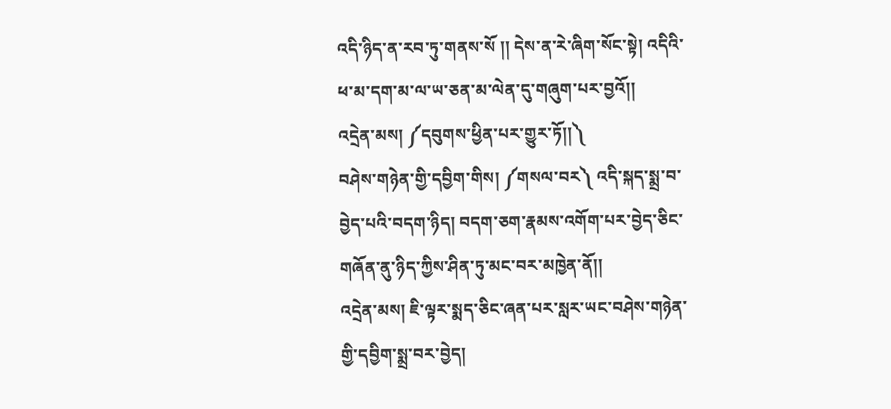འདི་ཉིད་ན་རབ་ཏུ་གནས་སོ །། དེས་ན་རེ་ཞིག་སོང་སྟེ། འདིའི་ཕ་མ་དག་མ་ལ་ཡ་ཅན་མ་ལེན་དུ་གཞུག་པར་བྱའོ།།
འདྲེན་མས། ༼དབུགས་ཕྱིན་པར་གྱུར་ཏོ།།༽
བཤེས་གཉེན་གྱི་དབྱིག་གིས། ༼གསལ་བར༽ འདི་སྐད་སྨྲ་བ་བྱེད་པའི་བདག་ཉིད། བདག་ཅག་རྣམས་འགོག་པར་བྱེད་ཅིང་གཞོན་ནུ་ཉིད་ཀྱིས་ཤིན་ཏུ་མང་བར་མཁྱེན་ནོ།།
འདྲེན་མས། ཇི་ལྟར་སྨད་ཅིང་ཞན་པར་སླར་ཡང་བཤེས་གཉེན་གྱི་དབྱིག་སྨྲ་བར་བྱེད།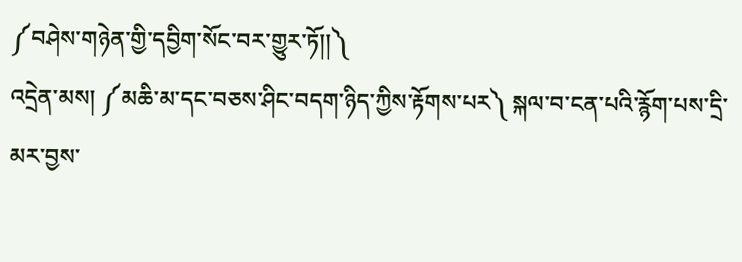༼བཤེས་གཉེན་གྱི་དབྱིག་སོང་བར་གྱུར་ཏོ།།༽
འདྲེན་མས། ༼མཆི་མ་དང་བཅས་ཤིང་བདག་ཉིད་ཀྱིས་རྟོགས་པར༽ སྐལ་བ་ངན་པའི་རྙོག་པས་དྲི་མར་བྱས་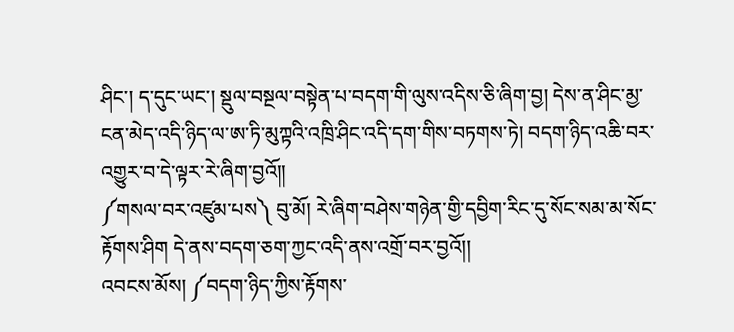ཤིང་། ད་དུང་ཡང་། སྡུལ་བསྔལ་བསྟེན་པ་བདག་གི་ལུས་འདིས་ཅི་ཞིག་བྱ། དེས་ན་ཤིང་མྱ་ངན་མེད་འདི་ཉིད་ལ་ཨ་ཏི་མུཀྟའི་འཁྲི་ཤིང་འདི་དག་གིས་བཏགས་ཏེ། བདག་ཉིད་འཆི་བར་འགྱུར་བ་དེ་ལྟར་རེ་ཞིག་བྱའོ།།
༼གསལ་བར་འཛུམ་པས༽ བུ་མོ། རེ་ཞིག་བཤེས་གཉེན་གྱི་དབྱིག་རིང་དུ་སོང་སམ་མ་སོང་རྟོགས་ཤིག དེ་ནས་བདག་ཅག་ཀྱང་འདི་ནས་འགྲོ་བར་བྱའོ།།
འབངས་མོས། ༼བདག་ཉིད་ཀྱིས་རྟོགས་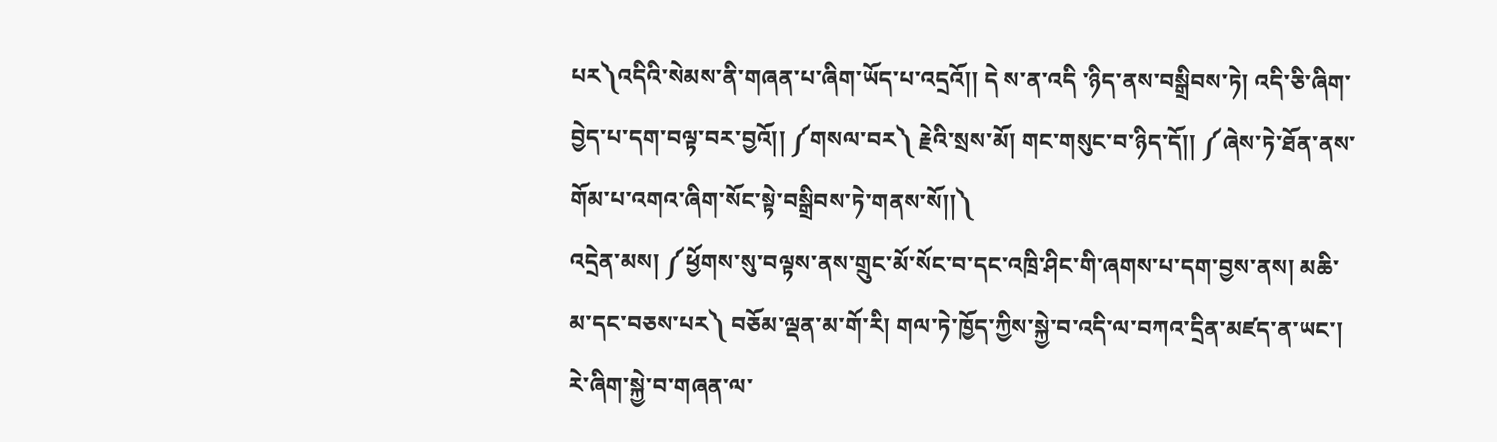པར༽འདིའི་སེམས་ནི་གཞན་པ་ཞིག་ཡོད་པ་འདྲའོ།། དེ ས་ན་འདི ་ཉིད་ནས་བསྒྲིབས་ཏེ། འདི་ཅི་ཞིག་བྱེད་པ་དག་བལྟ་བར་བྱའོ།། ༼གསལ་བར༽ རྗེའི་སྲས་མོ། གང་གསུང་བ་ཉིད་དོ།། ༼ཞེས་ཏེ་ཐོན་ནས་གོམ་པ་འགའ་ཞིག་སོང་སྟེ་བསྒྲིབས་ཏེ་གནས་སོ།།༽
འདྲེན་མས། ༼ཕྱོགས་སུ་བལྟས་ནས་གྲུང་མོ་སོང་བ་དང་འཁྲི་ཤིང་གི་ཞགས་པ་དག་བྱས་ནས། མཆི་མ་དང་བཅས་པར༽ བཅོམ་ལྡན་མ་གོ་རི། གལ་ཏེ་ཁྱོད་ཀྱིས་སྐྱེ་བ་འདི་ལ་བཀའ་དྲིན་མཛད་ན་ཡང་། རེ་ཞིག་སྐྱེ་བ་གཞན་ལ་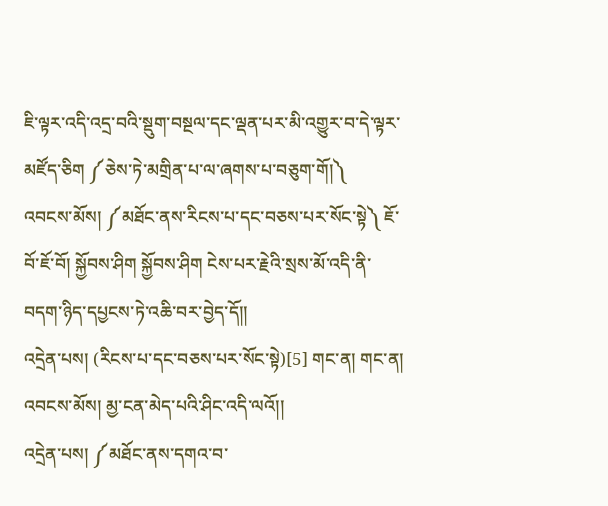ཇི་ལྟར་འདི་འདྲ་བའི་སྡུག་བསྔལ་དང་ལྡན་པར་མི་འགྱུར་བ་དེ་ལྟར་མཛོད་ཅིག ༼ཅེས་ཏེ་མགྲིན་པ་ལ་ཞགས་པ་བཅུག་གོ།༽
འབངས་མོས། ༼མཐོང་ནས་རིངས་པ་དང་བཅས་པར་སོང་སྟེ༽ ཇོ་བོ་ཇོ་བོ། སྐྱོབས་ཤིག སྐྱོབས་ཤིག ངེས་པར་རྗེའི་སྲས་མོ་འདི་ནི་བདག་ཉིད་དཔྱངས་ཏེ་འཆི་བར་བྱེད་དོ།།
འདྲེན་པས། (རིངས་པ་དང་བཅས་པར་སོང་སྟེ)[5] གང་ན། གང་ན།
འབངས་མོས། མྱ་ངན་མེད་པའི་ཤིང་འདི་ལའོ།།
འདྲེན་པས། ༼མཐོང་ནས་དགའ་བ་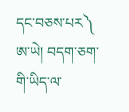དང་བཅས་པར༽ ཨ་ཡེ། བདག་ཅག་གི་ཡིད་ལ་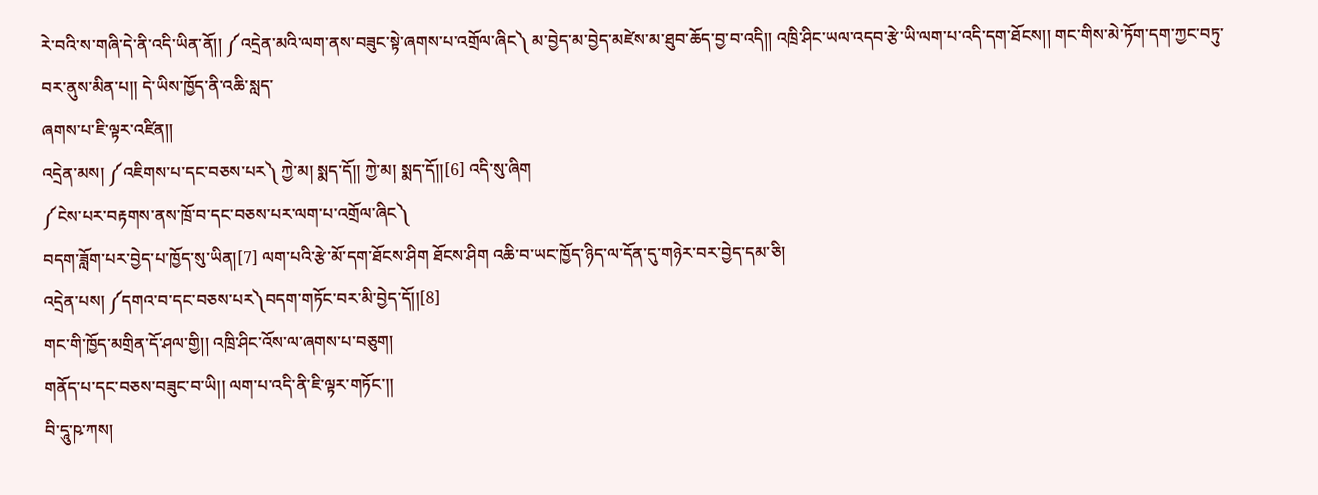རེ་བའི་ས་གཞི་དེ་ནི་འདི་ཡིན་ནོ།། ༼འདྲེན་མའི་ལག་ནས་བཟུང་སྟེ་ཞགས་པ་འགྲོལ་ཞིང༽ མ་བྱེད་མ་བྱེད་མཛེས་མ་ཐུབ་ཆོད་བྱ་བ་འདི།། འཁྲི་ཤིང་ཡལ་འདབ་རྩེ་ཡི་ལག་པ་འདི་དག་ཐོངས།། གང་གིས་མེ་ཏོག་དག་ཀྱང་བཏུ་བར་ནུས་མིན་པ།། དེ་ཡིས་ཁྱོད་ནི་འཆི་སླད་
ཞགས་པ་ཇི་ལྟར་འཛིན།།
འདྲེན་མས། ༼འཇིགས་པ་དང་བཅས་པར༽ ཀྱེ་མ། སྨད་དོ།། ཀྱེ་མ། སྨད་དོ།།[6] འདི་སུ་ཞིག
༼ངེས་པར་བརྟགས་ནས་ཁྲོ་བ་དང་བཅས་པར་ལག་པ་འགྲོལ་ཞིང༽
བདག་ཟློག་པར་བྱེད་པ་ཁྱོད་སུ་ཡིན།[7] ལག་པའི་རྩེ་མོ་དག་ཐོངས་ཤིག ཐོངས་ཤིག འཆི་བ་ཡང་ཁྱོད་ཉིད་ལ་དོན་དུ་གཉེར་བར་བྱེད་དམ་ཅི།
འདྲེན་པས། ༼དགའ་བ་དང་བཅས་པར༽བདག་གཏོང་བར་མི་བྱེད་དོ།།[8]
གང་གི་ཁྱོད་མགྲིན་དོ་ཤལ་གྱི།། འཁྲི་ཤིང་འོས་ལ་ཞགས་པ་བཅུག།
གནོད་པ་དང་བཅས་བཟུང་བ་ཡི།། ལག་པ་འདི་ནི་ཇི་ལྟར་གཏོང་།།
བི་དཱུ་ཥ་ཀས།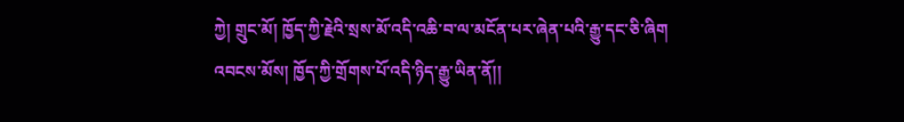ཀྱེ། གྲུང་མོ། ཁྱོད་ཀྱི་རྗེའི་སྲས་མོ་འདི་འཆི་བ་ལ་མངོན་པར་ཞེན་པའི་རྒྱུ་དང་ཅི་ཞིག
འབངས་མོས། ཁྱོད་ཀྱི་གྲོགས་པོ་འདི་ཉིད་རྒྱུ་ཡིན་ནོ།།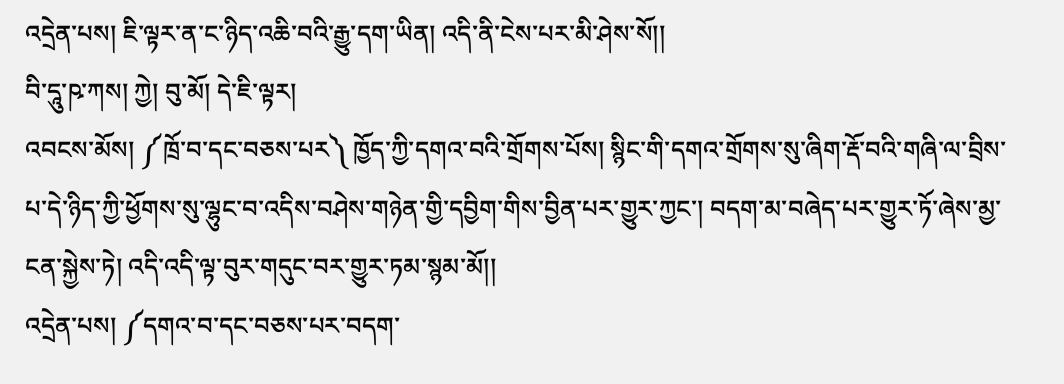འདྲེན་པས། ཇི་ལྟར་ན་ང་ཉིད་འཆི་བའི་རྒྱུ་དག་ཡིན། འདི་ནི་ངེས་པར་མི་ཤེས་སོ།།
བི་དཱུ་ཥ་ཀས། ཀྱེ། བུ་མོ། དེ་ཇི་ལྟར།
འབངས་མོས། ༼ཁྲོ་བ་དང་བཅས་པར༽ ཁྱོད་ཀྱི་དགའ་བའི་གྲོགས་པོས། སྙིང་གི་དགའ་གྲོགས་སུ་ཞིག་རྡོ་བའི་གཞི་ལ་བྲིས་པ་དེ་ཉིད་ཀྱི་ཕྱོགས་སུ་ལྷུང་བ་འདིས་བཤེས་གཉེན་གྱི་དབྱིག་གིས་བྱིན་པར་གྱུར་ཀྱང་། བདག་མ་བཞེད་པར་གྱུར་ཏོ་ཞེས་མྱ་ངན་སྐྱེས་ཏེ། འདི་འདི་ལྟ་བུར་གདུང་བར་གྱུར་ཏམ་སྙམ་མོ།།
འདྲེན་པས། ༼དགའ་བ་དང་བཅས་པར་བདག་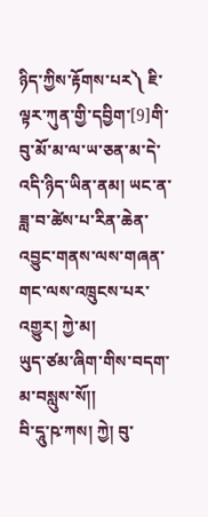ཉིད་ཀྱིས་རྟོགས་པར༽ ཇི་ལྟར་ཀུན་གྱི་དབྱིག་[9]གི་བུ་མོ་མ་ལ་ཡ་ཅན་མ་དེ་འདི་ཉིད་ཡིན་ནམ། ཡང་ན་ཟླ་བ་ཚེས་པ་རིན་ཆེན་འབྱུང་གནས་ལས་གཞན་གང་ལས་འཁྲུངས་པར་འགྱུར། ཀྱེ་མ།
ཡུད་ཙམ་ཞིག་གིས་བདག་མ་བསླུས་སོ།།
བི་དཱུ་ཥ་ཀས། ཀྱེ། བུ་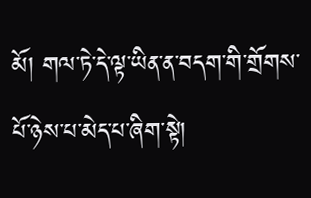མོ། གལ་ཏེ་དེ་ལྟ་ཡིན་ན་བདག་གི་གྲོགས་པོ་ཉེས་པ་མེད་པ་ཞིག་སྟེ།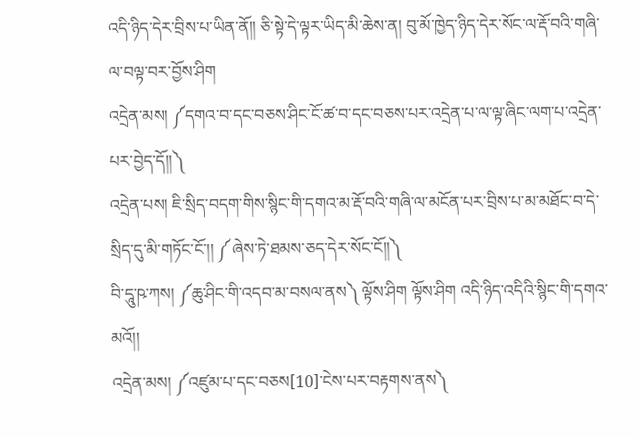འདི་ཉིད་དེར་བྲིས་པ་ཡིན་ནོ།། ཅི་སྟེ་དེ་ལྟར་ཡིད་མི་ཆེས་ན། བུ་མོ་ཁྱེད་ཉིད་དེར་སོང་ལ་རྡོ་བའི་གཞི་ལ་བལྟ་བར་བྱོས་ཤིག
འདྲེན་མས། ༼དགའ་བ་དང་བཅས་ཤིང་ངོ་ཚ་བ་དང་བཅས་པར་འདྲེན་པ་ལ་ལྟ་ཞིང་ལག་པ་འདྲེན་པར་བྱེད་དོ།།༽
འདྲེན་པས། ཇི་སྲིད་བདག་གིས་སྙིང་གི་དགའ་མ་རྡོ་བའི་གཞི་ལ་མངོན་པར་བྲིས་པ་མ་མཐོང་བ་དེ་སྲིད་དུ་མི་གཏོང་ངོ་།། ༼ཞེས་ཏེ་ཐམས་ཅད་དེར་སོང་ངོ།།༽
བི་དཱུ་ཥ་ཀས། ༼ཆུ་ཤིང་གི་འདབ་མ་བསལ་ནས༽ ལྟོས་ཤིག ལྟོས་ཤིག འདི་ཉིད་འདིའི་སྙིང་གི་དགའ་མའོ།།
འདྲེན་མས། ༼འཛུམ་པ་དང་བཅས[10]་ངེས་པར་བརྟགས་ནས༽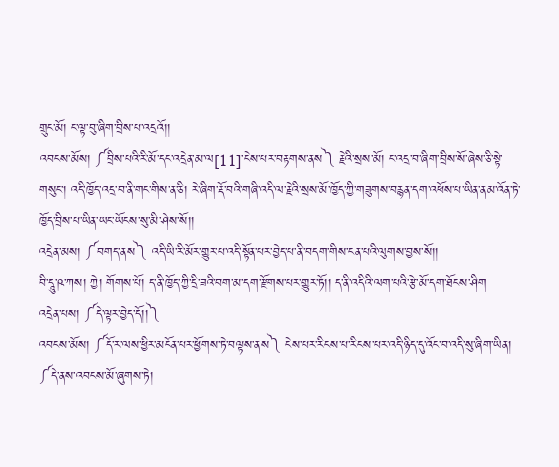གྲུང་མོ། ང་ལྟ་བུ་ཞིག་བྲིས་པ་འདྲའོ།།
འབངས་མོས། ༼བྲིས་པའི་རི་མོ་དང་འདྲེན་མ་ལ[11]་ངེས་པར་བརྟགས་ནས༽ རྗེའི་སྲས་མོ། ང་འདྲ་བ་ཞིག་བྲིས་སོ་ཞེས་ཅི་སྟེ་གསུང་། འདི་ཁྱོད་འདྲ་བ་ནི་གང་གིས་ན་ཅི། རེ་ཞིག་རྡོ་བའི་གཞི་འདི་ལ་རྗེའི་སྲས་མོ་ཁྱོད་ཀྱི་གཟུགས་བརྙན་དག་འཕོས་པ་ཡིན་ནམ་འོན་ཏེ་ཁྱོད་བྲིས་པ་ཡིན་ཡང་ཡོངས་སུ་མི་ཤེས་སོ།།
འདྲེན་མས། ༼བགད་ནས༽ འདི་ཡི་རི་མོར་གྱུར་པ་འདི་སྟོན་པར་བྱེད་པ་ནི་བདག་གིས་ངན་པའི་ལུགས་བྱས་སོ།།
བི་དཱུ་ཥ་ཀས། ཀྱེ། གོགས་པོ། ད་ནི་ཁྱོད་ཀྱི་དྲི་ཟའི་བག་མ་དག་རྫོགས་པར་གྱུར་ཏོ།། ད་ནི་འདིའི་ལག་པའི་རྩེ་མོ་དག་ཐོངས་ཤིག
འདྲེན་པས། ༼དེ་ལྟར་བྱེད་དོ།།༽
འབངས་མོས། ༼དོ་ར་ལས་ཕྱིར་མངོན་པར་ཕྱོགས་ཏེ་བལྟས་ནས༽ ངེས་པར་རིངས་པ་རིངས་པར་འདི་ཉིད་དུ་འོང་བ་འདི་སུ་ཞིག་ཡིན།
༼དེ་ནས་འབངས་མོ་ཞུགས་ཏེ།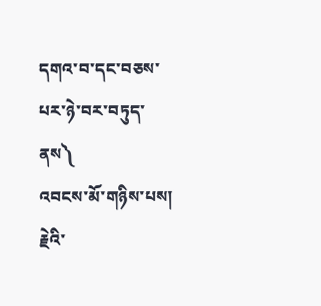དགའ་བ་དང་བཅས་པར་ཉེ་བར་བཏུད་ནས༽
འབངས་མོ་གཉིས་པས། རྗེའི་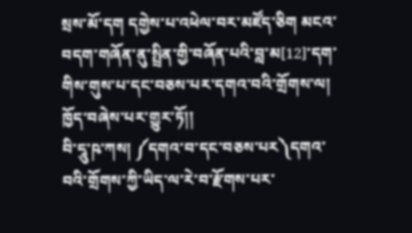སྲས་མོ་དག དགྱེས་པ་འཕེལ་བར་མཛོད་ཅིག མངའ་བདག་གཞོན་ནུ་སྤྲིན་གྱི་བཞོན་པའི་བླ་མ[12]་དག་གིས་གུས་པ་དང་བཅས་པར་དགའ་བའི་གྲོགས་ལ། ཁྱོད་བཞེས་པར་གྱུར་ཏོ།།
བི་དཱུ་ཥ་ཀས། ༼དགའ་བ་དང་བཅས་པར༽དགའ་བའི་གྲོགས་ཀྱི་ཡིད་ལ་རེ་བ་རྫོགས་པར་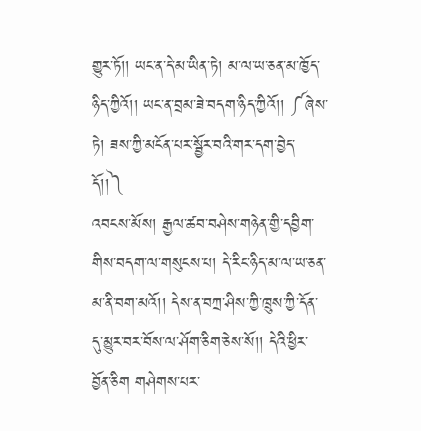གྱུར་ཏོ།། ཡང་ན་དེ་མ་ཡིན་ཏེ། མ་ལ་ཡ་ཅན་མ་ཁྱོད་ཉིད་ཀྱིའོ།། ཡང་ན་བྲམ་ཟེ་བདག་ཉིད་ཀྱིའོ།། ༼ཞེས་ཏེ། ཟས་ཀྱི་མངོན་པར་སྦྱོར་བའི་གར་དག་བྱེད་
དོ།།༽
འབངས་མོས། རྒྱལ་ཚབ་བཤེས་གཉེན་གྱི་དབྱིག་གིས་བདག་ལ་གསུངས་པ། དེ་རིང་ཉིད་མ་ལ་ཡ་ཅན་མ་ནི་བག་མའོ།། དེས་ན་བཀྲ་ཤིས་ཀྱི་ཁྲུས་ཀྱི་དོན་དུ་མྱུར་བར་བོས་ལ་ཤོག་ཅིག་ཅེས་སོ།། དེའི་ཕྱིར་བྱོན་ཅིག གཤེགས་པར་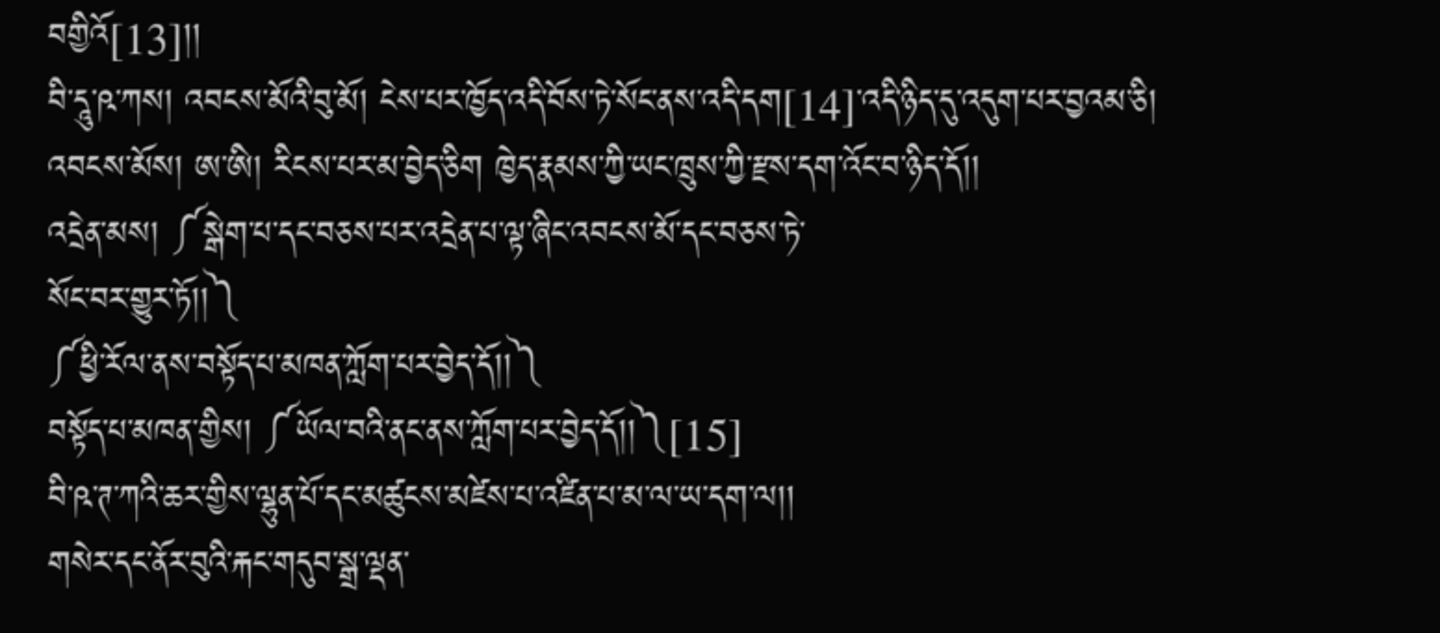བགྱིའོ[13]།།
བི་དཱུ་ཥ་ཀས། འབངས་མོའི་བུ་མོ། ངེས་པར་ཁྱོད་འདི་བོས་ཏེ་སོང་ནས་འདི་དག[14]་འདི་ཉིད་དུ་འདུག་པར་བྱའམ་ཅི།
འབངས་མོས། ཨ་ཨི། རིངས་པར་མ་བྱེད་ཅིག ཁྱེད་རྣམས་ཀྱི་ཡང་ཁྲུས་ཀྱི་རྫས་དག་འོང་བ་ཉིད་དོ།།
འདྲེན་མས། ༼སྒེག་པ་དང་བཅས་པར་འདྲེན་པ་ལྟ་ཞིང་འབངས་མོ་དང་བཅས་ཏེ་
སོང་བར་གྱུར་ཏོ།།༽
༼ཕྱི་རོལ་ནས་བསྟོད་པ་མཁན་ཀློག་པར་བྱེད་དོ།།༽
བསྟོད་པ་མཁན་གྱིས། ༼ཡོལ་བའི་ནང་ནས་ཀློག་པར་བྱེད་དོ།།༽[15]
བི་ཥ་ཊ་ཀའི་ཆར་གྱིས་ལྷུན་པོ་དང་མཚུངས་མཛེས་པ་འཛིན་པ་མ་ལ་ཡ་དག་ལ།།
གསེར་དང་ནོར་བུའི་རྐང་གདུབ་སྒྲ་ལྡན་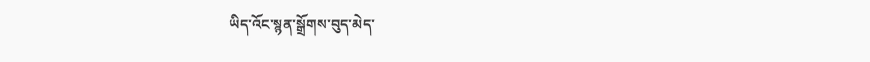ཡིད་འོང་སྙན་སྒྲོགས་བུད་མེད་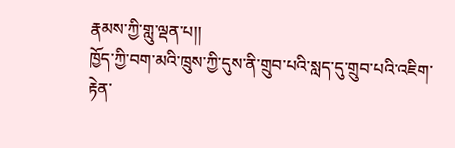རྣམས་ཀྱི་གླུ་ལྡན་པ།།
ཁྱོད་ཀྱི་བག་མའི་ཁྲུས་ཀྱི་དུས་ནི་གྲུབ་པའི་སླད་དུ་གྲུབ་པའི་འཇིག་རྟེན་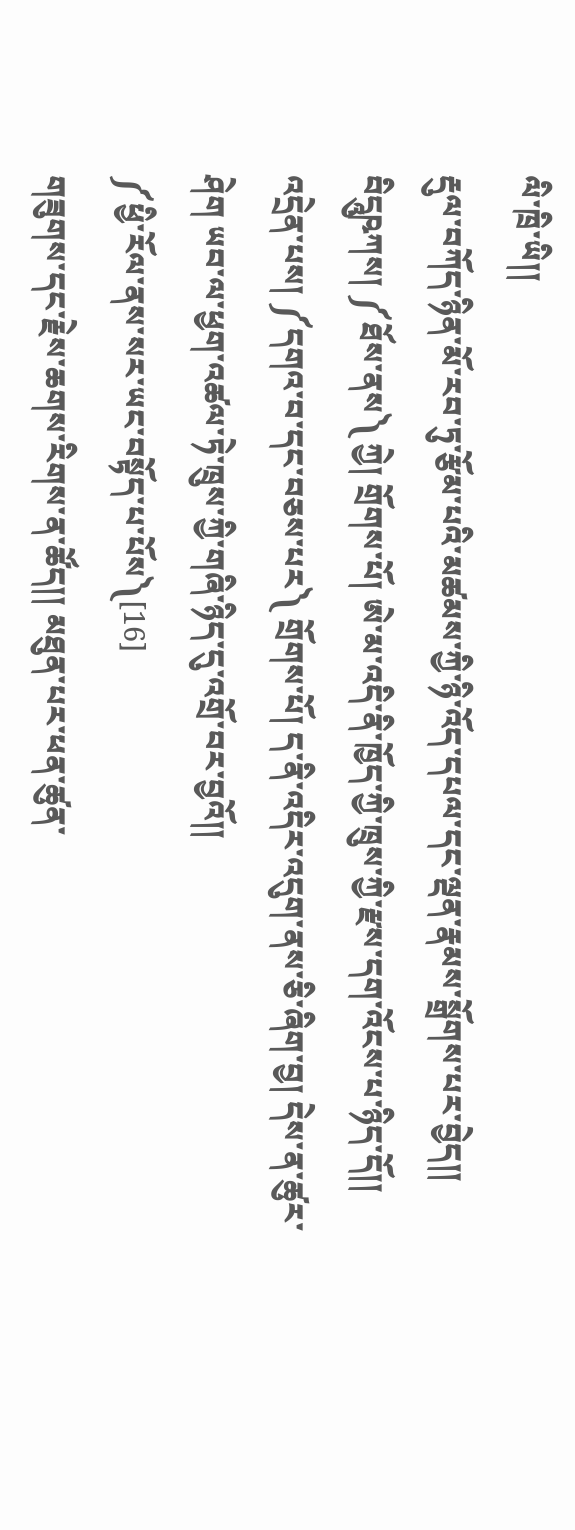ལི་ཁྲི་ཡི།།
རྡུལ་བཀོད་ཉིན་མོ་རབ་ཏུ་རྩོམ་པའི་མཚམས་ཀྱི་ཉི་འོད་དཔལ་དང་ལྡན་རྣམས་སྒྲོགས་པར་བྱེད།།
བིདཱུཥཀས། ༼ཐོས་ནས༽ ཀྱེ། གྲོགས་པོ། ཨེ་མ་འདི་ནི་ཁྱོད་ཀྱི་ཁྲུས་ཀྱི་རྫས་དག་འོངས་པ་ཉིད་དོ།།
འདྲེན་པས། ༼དགའ་བ་དང་བཅས་པར༽ གྲོགས་པོ། ད་ནི་འདིར་འདུག་ནས་ཅི་ཞིག་བྱ། དེས་ན་ཚུར་ཤེག ཡབ་ལ་ཕྱག་འཚལ་ཏེ་ཁྲུས་ཀྱི་གཞི་ཉིད་དུ་འགྲོ་བར་བྱའོ།།
༼ཕྱི་རོལ་ནས་སར་ཡང་བསྟོད་པ་པོས༽[16]
གཟུགས་དང་རྗེས་ཆགས་རིགས་ན་ཚོད།། མཐུན་པར་ཕན་ཚུན་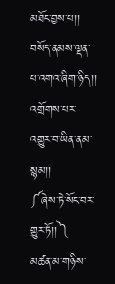མཐོང་བྱས་པ།།
བསོད་ནམས་ལྡན་པ་འགའ་ཞིག་ཉིད།། འགྲོགས་པར་འགྱུར་བ་ཡིན་ནམ་སྙམ།།
༼ཞེས་ཏེ་སོང་བར་གྱུར་ཏོ།།༽
མཚན་མ་གཉིས་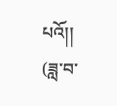པའོ།།
(ཟླ་བ་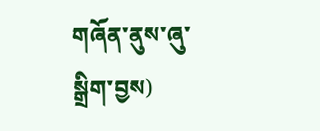གཞོན་ནུས་ཞུ་སྒྲིག་བྱས)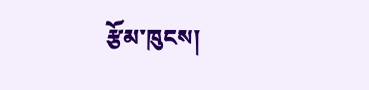རྩོམ་ཁུངས།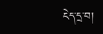ངེད་དྲ་བ།